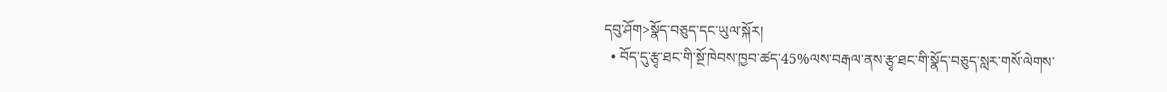དབུ་ཤོག>སྣོད་བཅུད་དང་ཡུལ་སྐོར།
  • བོད་དུ་རྩྭ་ཐང་གི་སྔོ་ཁེབས་ཁྱབ་ཚད་45%ལས་བརྒལ་ནས་རྩྭ་ཐང་གི་སྣོད་བཅུད་སླར་གསོ་ལེགས་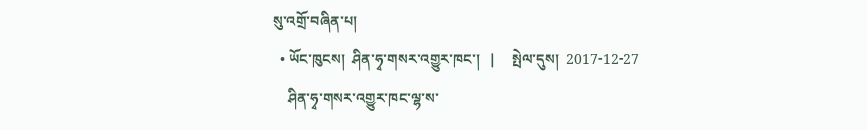སུ་འགྲོ་བཞིན་པ།
  • ཡོང་ཁུངས།  ཤིན་ཧྭ་གསར་འགྱུར་ཁང་།   |     སྤེལ་དུས།  2017-12-27
    ཤིན་ཧྭ་གསར་འགྱུར་ཁང་ལྷ་ས་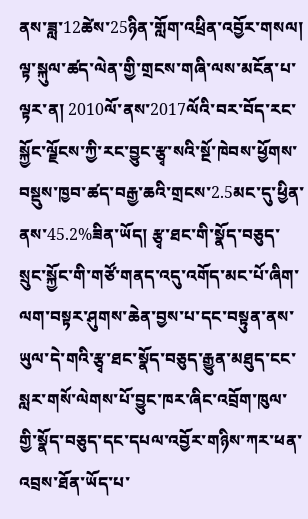ནས་ཟླ་12ཚེས་25ཉིན་གློག་འཕྲིན་འབྱོར་གསལ། ལྟ་སྐུལ་ཚད་ལེན་གྱི་གྲངས་གཞི་ལས་མངོན་པ་ལྟར་ན། 2010ལོ་ནས་2017ལོའི་བར་བོད་རང་སྐྱོང་ལྗོངས་ཀྱི་རང་བྱུང་རྩྭ་སའི་སྔོ་ཁེབས་ཕྱོགས་བསྡུས་ཁྱབ་ཚད་བརྒྱ་ཆའི་གྲངས་2.5མང་དུ་ཕྱིན་ནས་45.2%ཟིན་ཡོད། རྩྭ་ཐང་གི་སྣོད་བཅུད་སྲུང་སྐྱོང་གི་གཙོ་གནད་འདུ་འགོད་མང་པོ་ཞིག་ལག་བསྟར་ཤུགས་ཆེན་བྱས་པ་དང་བསྟུན་ནས་ཡུལ་དེ་གའི་རྩྭ་ཐང་སྣོད་བཅུད་རྒྱུན་མཐུད་ངང་སླར་གསོ་ལེགས་པོ་བྱུང་ཁར་ཞིང་འབྲོག་ཁུལ་གྱི་སྣོད་བཅུད་དང་དཔལ་འབྱོར་གཉིས་ཀར་ཕན་འབྲས་ཐོན་ཡོད་པ་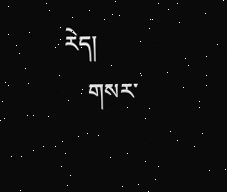རེད།
    གསར་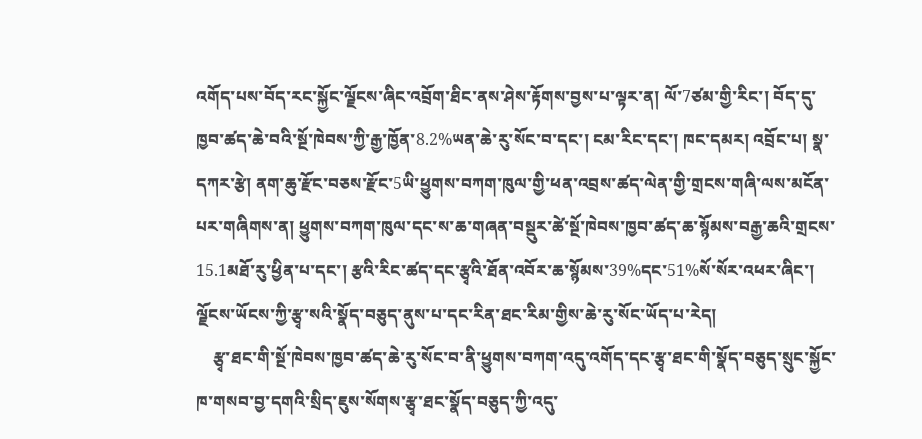འགོད་པས་བོད་རང་སྐྱོང་ལྗོངས་ཞིང་འབྲོག་ཐིང་ནས་ཤེས་རྟོགས་བྱས་པ་ལྟར་ན། ལོ་7ཙམ་གྱི་རིང་། བོད་དུ་ཁྱབ་ཚད་ཆེ་བའི་སྔོ་ཁེབས་ཀྱི་རྒྱ་ཁྱོན་8.2%ཡན་ཆེ་རུ་སོང་བ་དང་། ངམ་རིང་དང་། ཁང་དམར། འབྲོང་པ། སྣ་དཀར་རྩེ། ནག་ཆུ་རྫོང་བཅས་རྫོང་5ཡི་ཕྱུགས་བཀག་ཁུལ་གྱི་ཕན་འབྲས་ཚད་ལེན་གྱི་གྲངས་གཞི་ལས་མངོན་པར་གཞིགས་ན། ཕྱུགས་བཀག་ཁུལ་དང་ས་ཆ་གཞན་བསྡུར་ཚེ་སྔོ་ཁེབས་ཁྱབ་ཚད་ཆ་སྙོམས་བརྒྱ་ཆའི་གྲངས་15.1མཐོ་རུ་ཕྱིན་པ་དང་། རྩའི་རིང་ཚད་དང་རྩྭའི་ཐོན་འབོར་ཆ་སྙོམས་39%དང་51%སོ་སོར་འཕར་ཞིང་། ལྗོངས་ཡོངས་ཀྱི་རྩྭ་སའི་སྣོད་བཅུད་ནུས་པ་དང་རིན་ཐང་རིམ་གྱིས་ཆེ་རུ་སོང་ཡོད་པ་རེད།
    རྩྭ་ཐང་གི་སྔོ་ཁེབས་ཁྱབ་ཚད་ཆེ་རུ་སོང་བ་ནི་ཕྱུགས་བཀག་འདུ་འགོད་དང་རྩྭ་ཐང་གི་སྣོད་བཅུད་སྲུང་སྐྱོང་ཁ་གསབ་བྱ་དགའི་སྲིད་ཇུས་སོགས་རྩྭ་ཐང་སྣོད་བཅུད་ཀྱི་འདུ་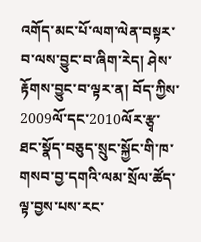འགོད་མང་པོ་ལག་ལེན་བསྟར་བ་ལས་བྱུང་བ་ཞིག་རེད། ཤེས་རྟོགས་བྱུང་བ་ལྟར་ན། བོད་ཀྱིས་2009ལོ་དང་2010ལོར་རྩྭ་ཐང་སྣོད་བཅུད་སྲུང་སྐྱོང་གི་ཁ་གསབ་བྱ་དགའི་ལམ་སྲོལ་ཚོད་ལྟ་བྱས་པས་རང་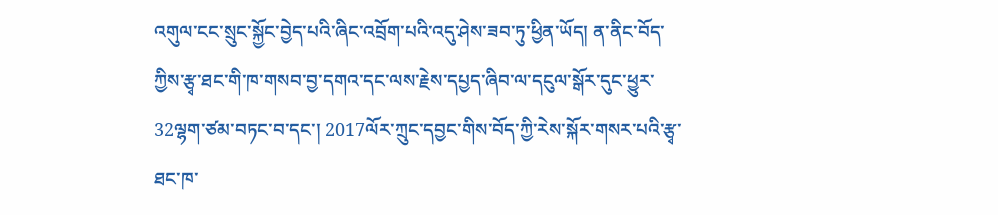འགུལ་ངང་སྲུང་སྐྱོང་བྱེད་པའི་ཞིང་འབྲོག་པའི་འདུ་ཤེས་ཟབ་ཏུ་ཕྱིན་ཡོད། ན་ནིང་བོད་ཀྱིས་རྩྭ་ཐང་གི་ཁ་གསབ་བྱ་དགའ་དང་ལས་རྗེས་དཔྱད་ཞིབ་ལ་དངུལ་སྒོར་དུང་ཕྱུར་32ལྷག་ཙམ་བཏང་བ་དང་། 2017ལོར་ཀྲུང་དབྱང་གིས་བོད་ཀྱི་རེས་སྐོར་གསར་པའི་རྩྭ་ཐང་ཁ་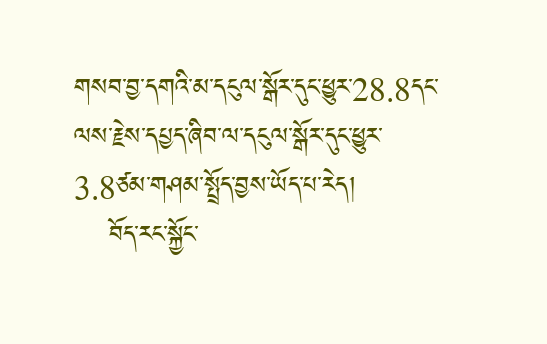གསབ་བྱ་དགའི་མ་དངུལ་སྒོར་དུང་ཕྱུར་28.8དང་ལས་རྗེས་དཔྱད་ཞིབ་ལ་དངུལ་སྒོར་དུང་ཕྱུར་3.8ཙམ་གཤམ་སྤྲོད་བྱས་ཡོད་པ་རེད།
    བོད་རང་སྐྱོང་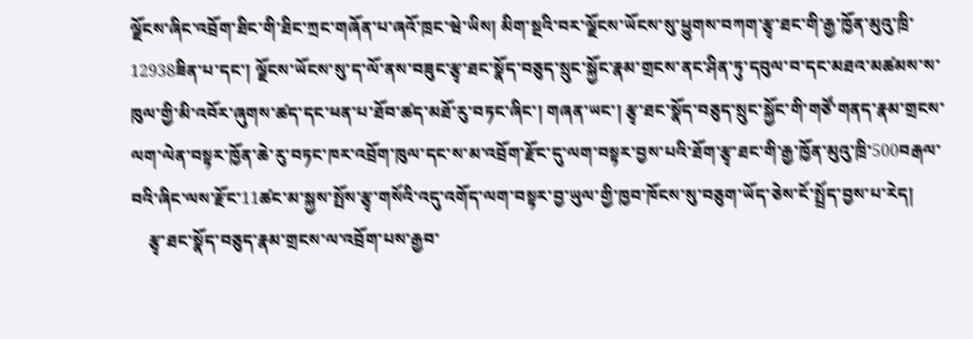ལྗོངས་ཞིང་འབྲོག་ཐིང་གི་ཐིང་ཀྲང་གཞོན་པ་ཞའོ་ཁྲང་ཝེ་ཡིས། མིག་སྔའི་བར་ལྗོངས་ཡོངས་སུ་ཕྱུགས་བཀག་རྩྭ་ཐང་གི་རྒྱ་ཁྱོན་མུའུ་ཁྲི་12938ཟིན་པ་དང་། ལྗོངས་ཡོངས་སུ་ད་ལོ་ནས་བཟུང་རྩྭ་ཐང་སྣོད་བཅུད་སྲུང་སྐྱོང་རྣམ་གྲངས་ནང་ཤིན་ཏུ་དབུལ་བ་དང་མཐའ་མཚམས་ས་ཁུལ་གྱི་མི་འབོར་ཞུགས་ཚད་དང་ཕན་པ་ཐོབ་ཚད་མཐོ་རུ་བཏང་ཞིང་། གཞན་ཡང་། རྩྭ་ཐང་སྣོད་བཅུད་སྲུང་སྐྱོང་གི་གཙོ་གནད་རྣམ་གྲངས་ལག་ལེན་བསྟར་ཁྱོན་ཆེ་རུ་བཏང་ཁར་འབྲོག་ཁུལ་དང་ས་མ་འབྲོག་རྫོང་དུ་ལག་བསྟར་བྱས་པའི་ཐོག་རྩྭ་ཐང་གི་རྒྱ་ཁྱོན་མུའུ་ཁྲི་500བརྒལ་བའི་ཞིང་ལས་རྫོང་11ཚང་མ་སྐྱས་སྤོས་རྩྭ་གསོའི་འདུ་འགོད་ལག་བསྟར་བྱ་ཡུལ་གྱི་ཁྱབ་ཁོངས་སུ་བཅུག་ཡོད་ཅེས་ངོ་སྤྲོད་བྱས་པ་རེད།
    རྩྭ་ཐང་སྣོད་བཅུད་རྣམ་གྲངས་ལ་འབྲོག་པས་རྒྱབ་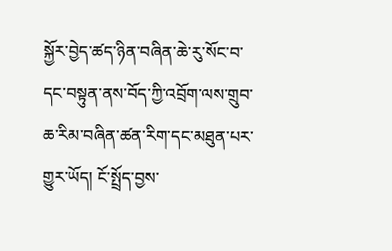སྐྱོར་བྱེད་ཚད་ཉིན་བཞིན་ཆེ་རུ་སོང་བ་དང་བསྟུན་ནས་བོད་ཀྱི་འབྲོག་ལས་གྲུབ་ཆ་རིམ་བཞིན་ཚན་རིག་དང་མཐུན་པར་གྱུར་ཡོད། ངོ་སྤྲོད་བྱས་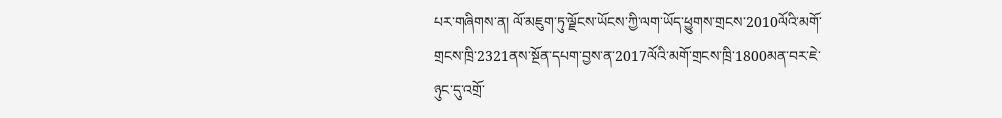པར་གཞིགས་ན། ལོ་མཇུག་ཏུ་ལྗོངས་ཡོངས་ཀྱི་ལག་ཡོད་ཕྱུགས་གྲངས་2010ལོའི་མགོ་གྲངས་ཁྲི་2321ནས་སྔོན་དཔག་བྱས་ན་2017ལོའི་མགོ་གྲངས་ཁྲི་1800མན་བར་ཇེ་ཉུང་དུ་འགྲོ་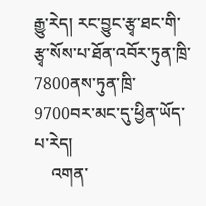རྒྱུ་རེད། རང་བྱུང་རྩྭ་ཐང་གི་རྩྭ་སོས་པ་ཐོན་འབོར་ཏུན་ཁྲི་7800ནས་ཏུན་ཁྲི་9700བར་མང་དུ་ཕྱིན་ཡོད་པ་རེད།
    འགན་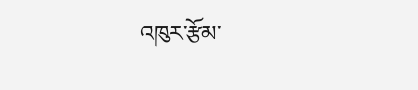འཁུར་རྩོམ་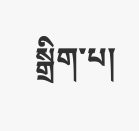སྒྲིག་པ།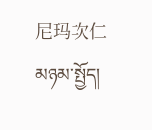尼玛次仁
མཉམ་སྤྱོད།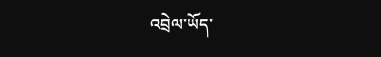འབྲེལ་ཡོད་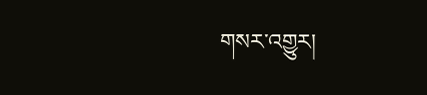གསར་འགྱུར།